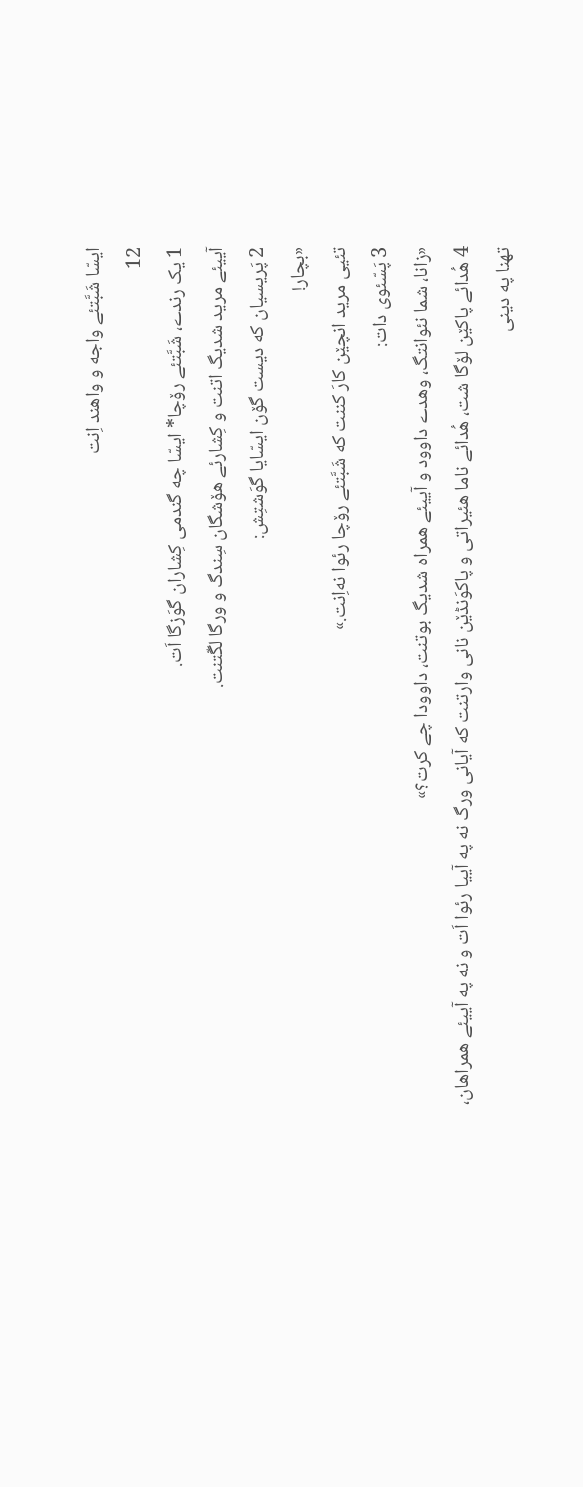ایسّا شَبَّتئے واجه و واهند اِنت
12
1 یک رندے، شَبَّتئے رۆچا* ایسّا چه گندمی کِشاران گوَزگا اَت.
آییئے مرید شدیگ اتنت و کِشارئے هۆشگان سِندگ و ورگا لگّتنت.
2 پَریسیان که دیست گۆن ایسّایا گوَشتِش:
«بچار!
تئیی مرید انچێن کارَ کننت که شَبَّتئے رۆچا رئوا نه‌اِنت.»
3 پَسّئوی دات:
«زانا، شما نئوانتگ، وهدے داوود و آییئے همراه شدیگ بوتنت، داوودا چے کرت؟»
4 هُدائے پاکێن لۆگا شت، هُدائے ناما هئیراتی و پاکوَنڈێن نانی وارتنت که آیانی ورگ نه په آییا رئوا اَت و نه په آییئے همراهان، تهنا په دینی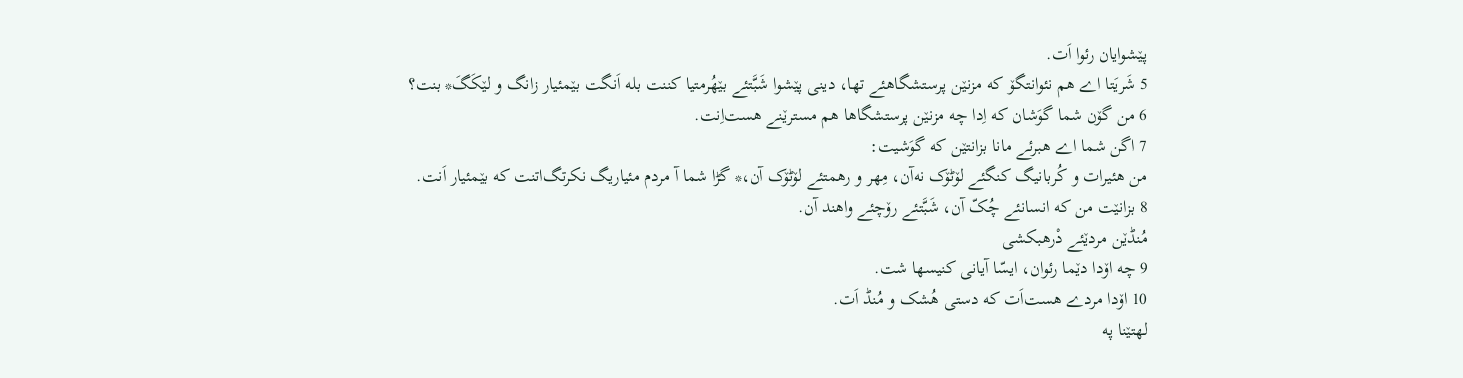پێشوایان رئوا اَت.
5 شَریَتا اے هم نئوانتگۆ که مزنێن پرستشگاهئے تها، دینی پێشوا شَبَّتئے بێهُرمتیا کننت بله اَنگت بێمئیار زانگ و لێکَگَ* بنت؟
6 من گۆن شما گوَشان که اِدا چه مزنێن پرستشگاها هم مسترێنے هست‌اِنت.
7 اگن شما اے هبرئے مانا بزانتێن که گوَشیت:
من هئیرات و کُربانیگ کنگئے لۆٹۆک نه‌آن، مِهر و رهمتئے لۆٹۆک آن،* گڑا شما آ مردم مئیاریگ نکرتگ‌اتنت که بێمئیار اَنت.
8 بزانێت من که انسانئے چُکّ آن، شَبَّتئے رۆچئے واهند آن.
مُنڈێن مردێئے دْرهبکشی
9 چه اۆدا دێما رئوان، ایسّا آیانی کنیسها شت.
10 اۆدا مردے هست‌اَت که دستی هُشک و مُنڈ اَت.
لهتێنا په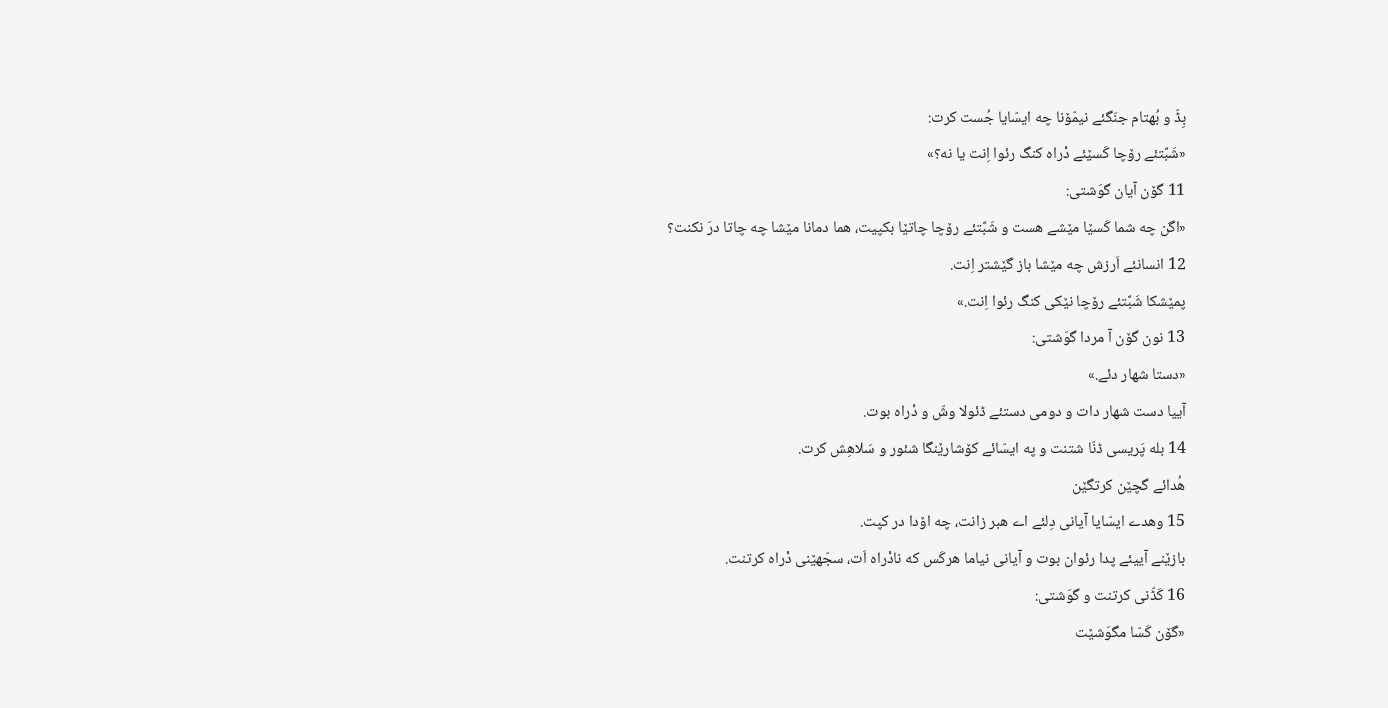بِڈّ و بُهتام جنَگئے نیمّۆنا چه ایسّایا جُست کرت:
«شَبَّتئے رۆچا کَسێئے دْراه کنگ رئوا اِنت یا نه؟»
11 گۆن آیان گوَشتی:
«اگن چه شما کَسێا مێشے هست و شَبَّتئے رۆچا چاتێا بکپیت، هما دمانا مێشا چه چاتا درَ نکنت؟
12 انسانئے اَرزش چه مێشا باز گێشتر اِنت.
پمێشکا شَبَّتئے رۆچا نێکی کنگ رئوا اِنت.»
13 نون گۆن آ مردا گوَشتی:
«دستا شهار دئے.»
آییا دست شهار دات و دومی دستئے ڈئولا وشّ و دْراه بوت.
14 بله پَریسی ڈنّا شتنت و په ایسّائے کۆشارێنگا شئور و سَلاهِش کرت.
هُدائے گچێن کرتگێن
15 وهدے ایسّایا آیانی دِلئے اے هبر زانت، چه اۆدا در کپت.
بازێنے آییئے پدا رئوان بوت و آیانی نیاما هرکَس که نادْراه اَت، سجّهێنی دْراه کرتنت.
16 کَڈّنی کرتنت و گوَشتی:
«گۆن کَسّا مگوَشێت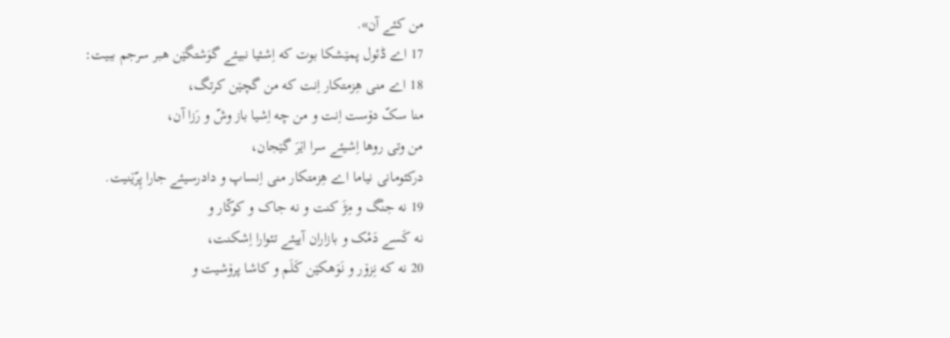من کئے آن».
17 اے ڈئول پمێشکا بوت که اِشئیا نبیئے گوَشتگێن هبر سرجم ببیت:
18 اے منی هِزمتکار اِنت که من گچێن کرتگ،
منا سکّ دۆست اِنت و من چه اِشیا باز وشّ و رَزا آن،
من وتی روها اِشیئے سرا اێرَ گێجان،
درکئومانی نیاما اے هِزمتکار منی اِنساپ و دادرسیئے جارا پِرّێنیت.
19 نه جنْگ و مِڑَ کنت و نه جاک و کوکّار و
نه کَسے دَمْک و بازاران آییئے تئوارا اِشکنت،
20 نه که نِزۆر و نَوَهکێن کَلَم و کاشا پرۆشیت و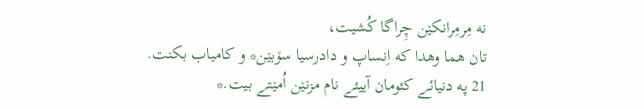نه مِرمِرانکێن چِراگا کُشیت،
تان هما وهدا که اِنساپ و دادرسیا سۆبێن* و کامیاب بکنت.
21 په دنیائے کئومان آییئے نام مزنێن اُمێتے بیت.*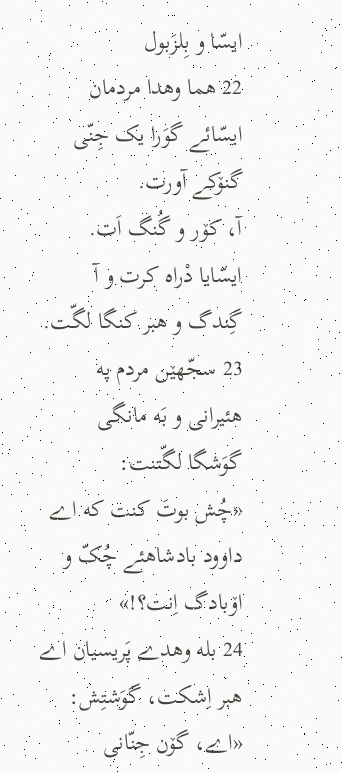ایسّا و بِلزَبول
22 هما وهدا مردمان ایسّائے گوَرا یک جِنّی گنۆکے آورت.
آ، کۆر و گُنگ اَت.
ایسّایا دْراه کرت و آ گِندگ و هبر کنگا لگّت.
23 سجّهێن مردم په هئیرانی و بَه مانگی گوَشگا لگّتنت:
«چُش بوتَ کنت که اے داوود بادشاهئے چُکّ و اۆبادگ اِنت؟!»
24 بله وهدے پَریسیان اے هبر اِشکت، گوَشتِش:
«اے، گۆن جِنّانی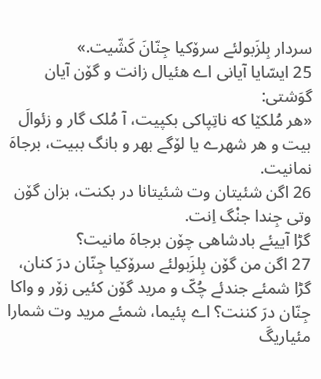سردار بِلزَبولئے سرۆکیا جِنّانَ کَشّیت.»
25 ایسّایا آیانی اے هئیال زانت و گۆن آیان گوَشتی:
«هر مُلکێا که ناتِپاکی بکپیت، آ مُلک گار و زئوالَ بیت و هر شهرے یا لۆگے بهر و بانگ ببیت، برجاهَ نمانیت.
26 اگن شئیتان وت شئیتانا در بکنت، بزان گۆن وتی جِندا جنْگ اِنت.
گڑا آییئے بادشاهی چۆن برجاهَ مانیت؟
27 اگن من گۆن بِلزَبولئے سرۆکیا جِنّان درَ کنان، گڑا شمئے جندئے چُکّ و مرید گۆن کئیی زۆر و واکا جِنّان درَ کننت؟ اے پئیما، شمئے مرید وت شمارا مئیاریگَ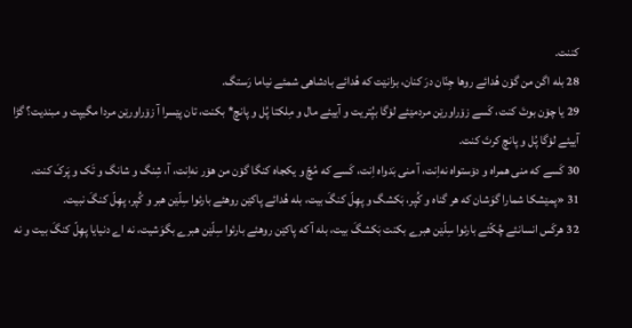کننت.
28 بله اگن من گۆن هُدائے روها جِنّان درَ کنان، بزانێت که هُدائے بادشاهی شمئے نیاما رَستگ.
29 یا چۆن بوتَ کنت، کَسے زۆراورێن مردمێئے لۆگا بپُتریت و آییئے مال و مِلکتا پُل و پانچ* بکنت، تان پێسرا آ زۆراورێن مردا مگیپت و مبندیت؟ گڑا آییئے لۆگا پُل و پانچ کرتَ کنت.
30 کَسے که منی همراه و دۆستواه نه‌اِنت، آ منی بَدواه اِنت، کَسے که مُچّ و یکجاه کنگا گۆن من هۆر نه‌اِنت، آ، شِنگ و شانگ و تَک و پَرکَ کنت.
31 «پمێشکا شمارا گوَشان که هر گناه و کُپر، بَکشگ و پهِلّ کنگَ بیت، بله هُدائے پاکێن روهئے بارئوا سِلّێن هبر و کُپر، پهِلّ کنگَ نبیت.
32 هرکَس انسانئے چُکّئے بارئوا سِلّێن هبرے بکنت بَکشگَ بیت، بله آ که پاکێن روهئے بارئوا سِلّێن هبرے بگوَشیت، نه اے دنیایا پهِلّ کنگَ بیت و نه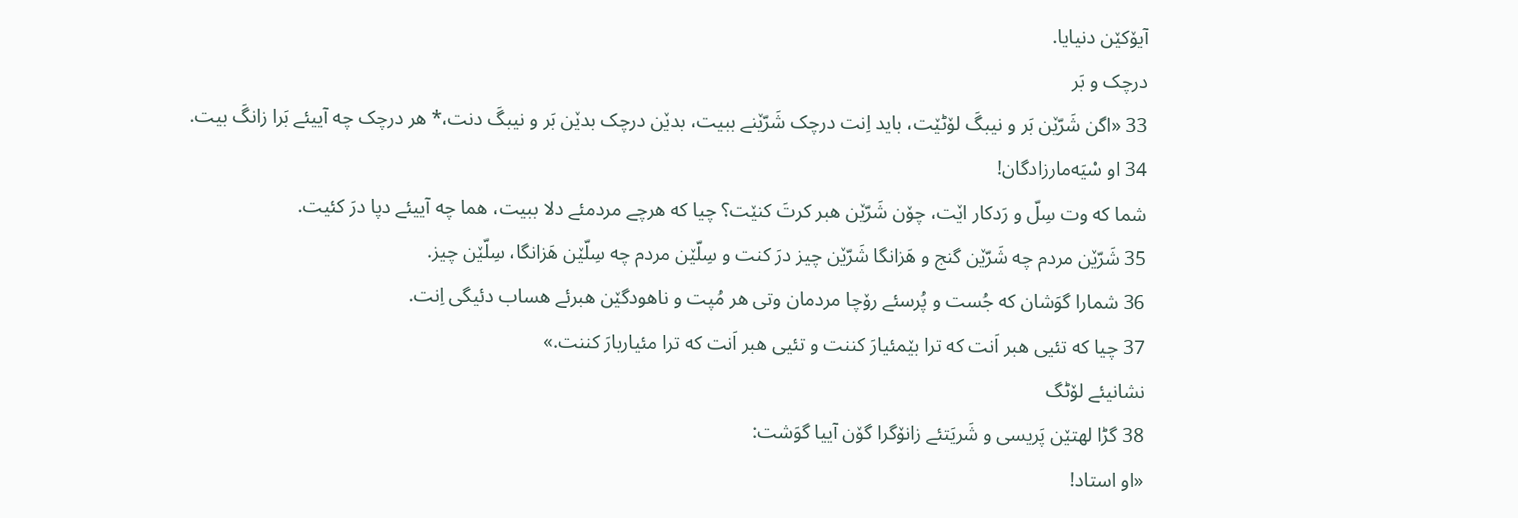آیۆکێن دنیایا.
درچک و بَر
33 «اگن شَرّێن بَر و نیبگَ لۆٹێت، باید اِنت درچک شَرّێنے ببیت، بدێن درچک بدێن بَر و نیبگَ دنت،* هر درچک چه آییئے بَرا زانگَ بیت.
34 او سْیَه‌مارزادگان!
شما که وت سِلّ و رَدکار اێت، چۆن شَرّێن هبر کرتَ کنێت؟ چیا که هرچے مردمئے دلا ببیت، هما چه آییئے دپا درَ کئیت.
35 شَرّێن مردم چه شَرّێن گنج و هَزانگا شَرّێن چیز درَ کنت و سِلّێن مردم چه سِلّێن هَزانگا، سِلّێن چیز.
36 شمارا گوَشان که جُست و پُرسئے رۆچا مردمان وتی هر مُپت و ناهودگێن هبرئے هساب دئیگی اِنت.
37 چیا که تئیی هبر اَنت که ترا بێمئیارَ کننت و تئیی هبر اَنت که ترا مئیاربارَ کننت.»
نشانیئے لۆٹگ
38 گڑا لهتێن پَریسی و شَریَتئے زانۆگرا گۆن آییا گوَشت:
«او استاد!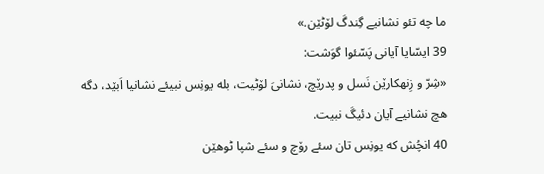ما چه تئو نشانیے گِندگَ لۆٹێن.»
39 ایسّایا آیانی پَسّئوا گوَشت:
«شِرّ و زِنهکارێن نَسل و پدرێچ، نشانیَ لۆٹیت، بله یونِس نبیئے نشانیا اَبێد، دگه هچ نشانیے آیان دئیگَ نبیت.
40 انچُش که یونِس تان سئے رۆچ و سئے شپا ٹوهێن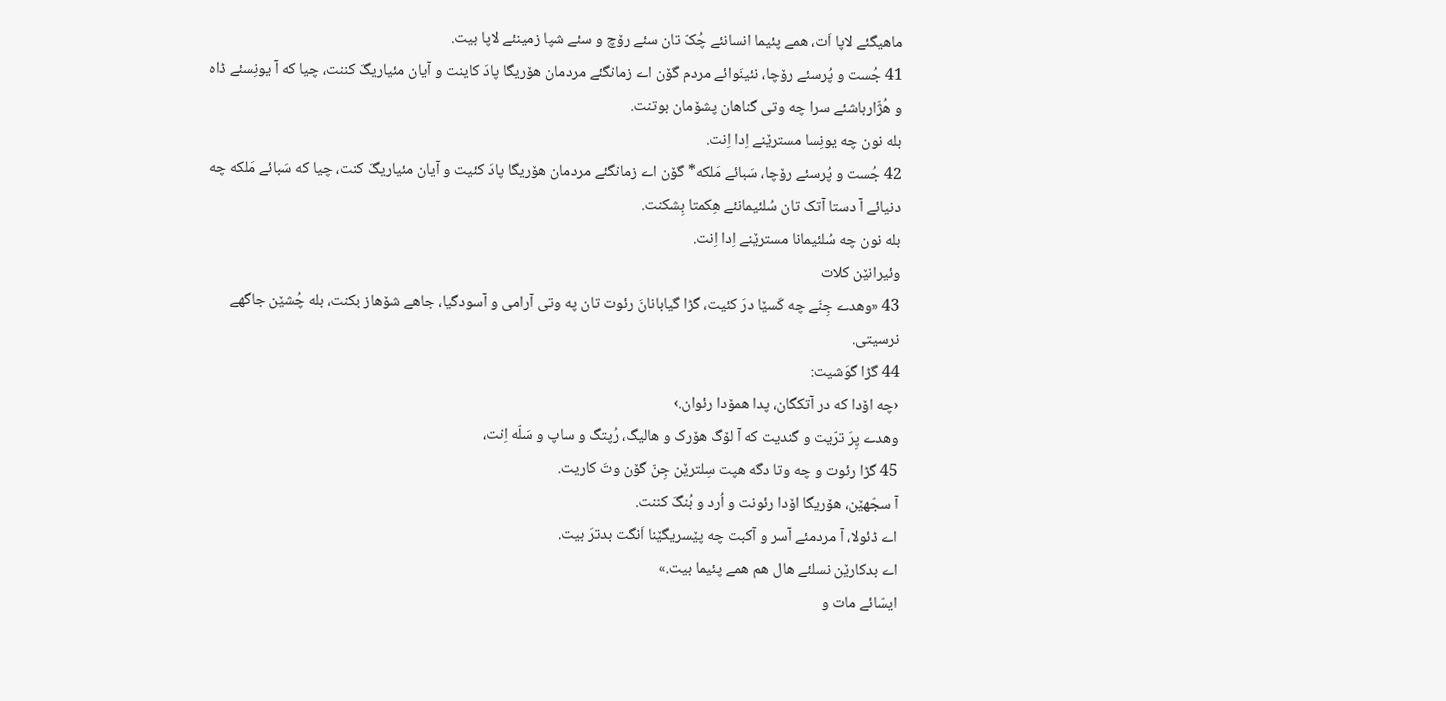ماهیگئے لاپا اَت، همے پئیما انسانئے چُکّ تان سئے رۆچ و سئے شپا زمینئے لاپا بیت.
41 جُست و پُرسئے رۆچا، نئینَوائے مردم گۆن اے زمانگئے مردمان هۆریگا پادَ کاینت و آیان مئیاریگَ کننت، چیا که آ یونِسئے ڈاه و هُژّارباشئے سرا چه وتی گناهان پشۆمان بوتنت.
بله نون چه یونِسا مسترێنے اِدا اِنت.
42 جُست و پُرسئے رۆچا، سَبائے مَلکه* گۆن اے زمانگئے مردمان هۆریگا پادَ کئیت و آیان مئیاریگَ کنت، چیا که سَبائے مَلکه چه دنیائے آ دستا آتک تان سُلئیمانئے هِکمتا بِشکنت.
بله نون چه سُلئیمانا مسترێنے اِدا اِنت.
وئیرانێن کلات
43 «وهدے جِنّے چه کَسێا درَ کئیت، گڑا گیابانانَ رئوت تان په وتی آرامی و آسودگیا، جاهے شۆهاز بکنت، بله چُشێن جاگهے نرسیتی.
44 گڑا گوَشیت:
‹چه اۆدا که در آتکگان، پدا همۆدا رئوان.›
وهدے پِرَ ترّیت و گندیت که آ لۆگ هۆرک و هالیگ، رُپتگ و ساپ و سَلّه اِنت،
45 گڑا رئوت و چه وتا دگه هپت سِلترێن جِنّ گۆن وتَ کاریت.
آ سجّهێن، هۆریگا اۆدا رئونت و اُرد و بُنگَ کننت.
اے ڈئولا، آ مردمئے آسر و آکبت چه پێسریگێنا اَنگت بدترَ بیت.
اے بدکارێن نسلئے هال هم همے پئیما بیت.»
ایسّائے مات و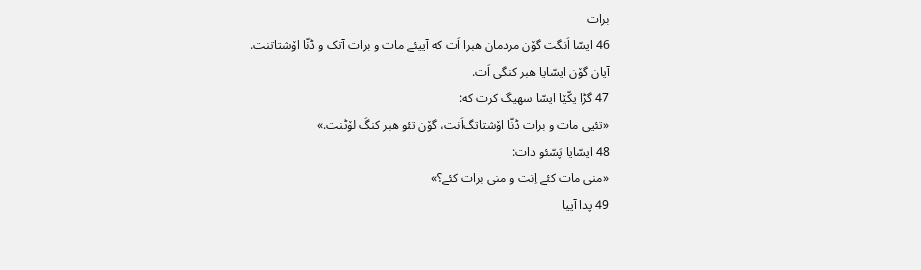برات
46 ایسّا اَنگت گۆن مردمان هبرا اَت که آییئے مات و برات آتک و ڈنّا اۆشتاتنت.
آیان گۆن ایسّایا هبر کنگی اَت.
47 گڑا یکّێا ایسّا سهیگ کرت که:
«تئیی مات و برات ڈنّا اۆشتاتگ‌اَنت، گۆن تئو هبر کنگَ لۆٹنت.»
48 ایسّایا پَسّئو دات:
«منی مات کئے اِنت و منی برات کئے؟»
49 پدا آییا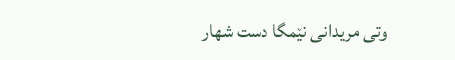وتی مریدانی نێمگا دست شهار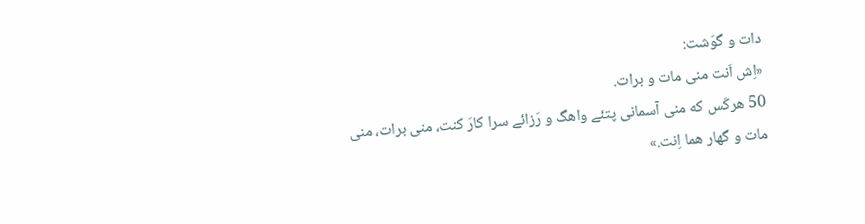دات و گوَشت:
«اِش اَنت منی مات و برات.
50 هرکَس که منی آسمانی پتئے واهگ و رَزائے سرا کارَ کنت، منی برات، منی مات و گهار هما اِنت.»